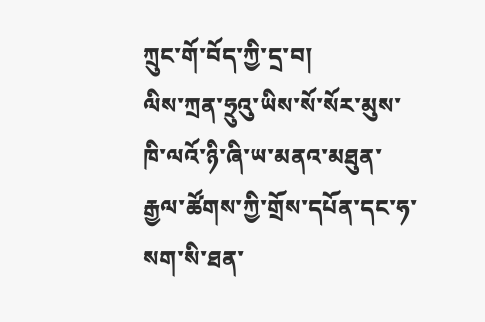ཀྲུང་གོ་བོད་ཀྱི་དྲ་བ།
ལིས་ཀྲན་ཧྲུའུ་ཡིས་སོ་སོར་མུས་ཁི་ལའོ་ཉི་ཞི་ཡ་མནའ་མཐུན་རྒྱལ་ཚོགས་ཀྱི་གྲོས་དཔོན་དང་ཧ་སག་སི་ཐན་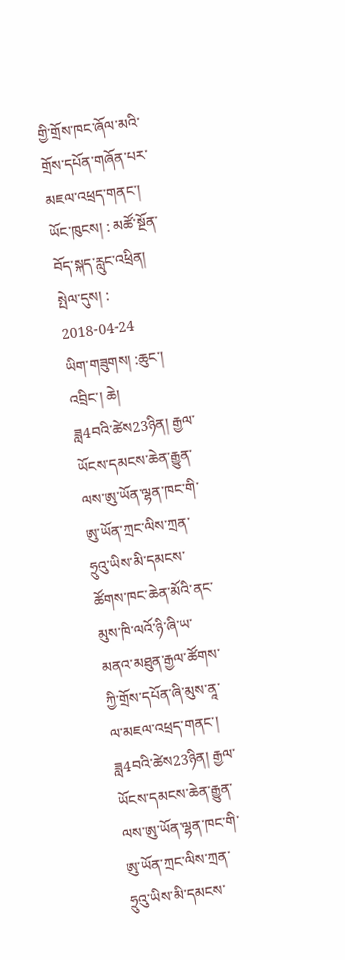གྱི་གྲོས་ཁང་ཞོལ་མའི་གྲོས་དཔོན་གཞོན་པར་མཇལ་འཕྲད་གནང་།
ཡོང་ཁུངས། : མཚོ་སྔོན་བོད་སྐད་རླུང་འཕྲིན།     སྤེལ་དུས། : 2018-04-24
ཡིག་གཟུགས། :ཆུང་། འབྲིང་། ཆེ།
ཟླ4བའི་ཚེས23ཉིན། རྒྱལ་ཡོངས་དམངས་ཆེན་རྒྱུན་ལས་ཨུ་ཡོན་ལྷན་ཁང་གི་ཨུ་ཡོན་ཀྲང་ལིས་ཀྲན་ཧྲུའུ་ཡིས་མི་དམངས་ཚོགས་ཁང་ཆེན་མོའི་ནང་མུས་ཁི་ལའོ་ཉི་ཞི་ཡ་མནའ་མཐུན་རྒྱལ་ཚོགས་ཀྱི་གྲོས་དཔོན་ཞི་མུས་ནཱ་ལ་མཇལ་འཕྲད་གནང་།
ཟླ4བའི་ཚེས23ཉིན། རྒྱལ་ཡོངས་དམངས་ཆེན་རྒྱུན་ལས་ཨུ་ཡོན་ལྷན་ཁང་གི་ཨུ་ཡོན་ཀྲང་ལིས་ཀྲན་ཧྲུའུ་ཡིས་མི་དམངས་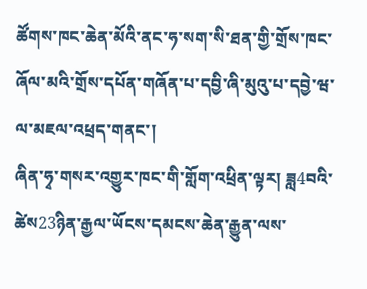ཚོགས་ཁང་ཆེན་མོའི་ནང་ཧ་སག་སི་ཐན་གྱི་གྲོས་ཁང་ཞོལ་མའི་གྲོས་དཔོན་གཞོན་པ་དབྱི་ཞི་མུའུ་པ་དབྱེ་ཝ་ལ་མཇལ་འཕྲད་གནང་།
ཞིན་ཧྭ་གསར་འགྱུར་ཁང་གི་གློག་འཕྲིན་ལྟར། ཟླ4བའི་ཚེས23ཉིན་རྒྱལ་ཡོངས་དམངས་ཆེན་རྒྱུན་ལས་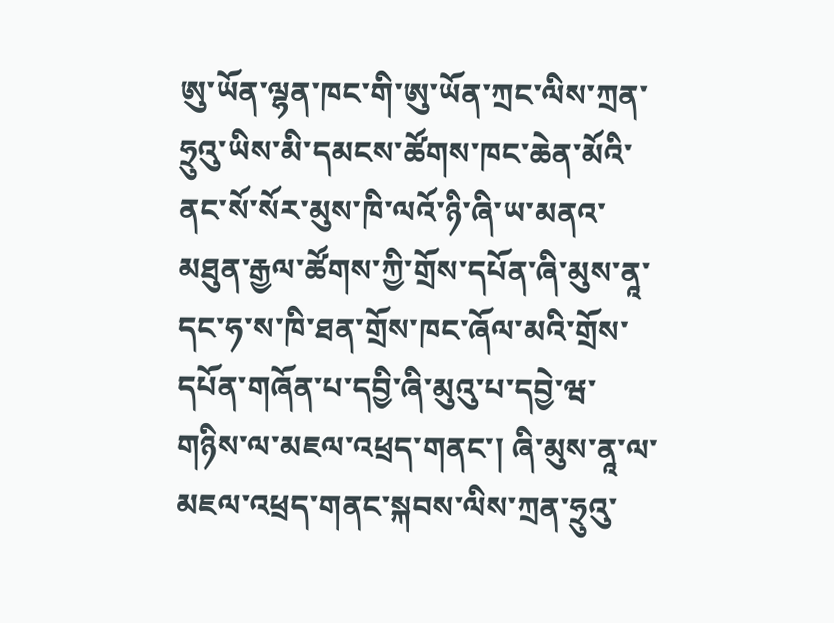ཨུ་ཡོན་ལྷན་ཁང་གི་ཨུ་ཡོན་ཀྲང་ལིས་ཀྲན་ཧྲུའུ་ཡིས་མི་དམངས་ཚོགས་ཁང་ཆེན་མོའི་ནང་སོ་སོར་མུས་ཁི་ལའོ་ཉི་ཞི་ཡ་མནའ་མཐུན་རྒྱལ་ཚོགས་ཀྱི་གྲོས་དཔོན་ཞི་མུས་ནཱ་དང་ཧ་ས་ཁི་ཐན་གྲོས་ཁང་ཞོལ་མའི་གྲོས་དཔོན་གཞོན་པ་དབྱི་ཞི་མུའུ་པ་དབྱེ་ཝ་གཉིས་ལ་མཇལ་འཕྲད་གནང་། ཞི་མུས་ནཱ་ལ་མཇལ་འཕྲད་གནང་སྐབས་ལིས་ཀྲན་ཧྲུའུ་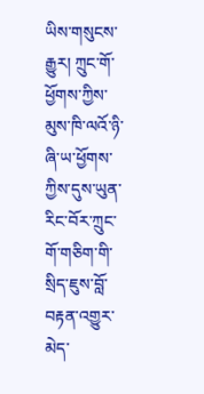ཡིས་གསུངས་རྒྱུར། ཀྲུང་གོ་ཕྱོགས་ཀྱིས་མུས་ཁི་ལའོ་ཉི་ཞི་ཡ་ཕྱོགས་ཀྱིས་དུས་ཡུན་རིང་བོར་ཀྲུང་གོ་གཅིག་གི་སྲིད་ཇུས་བློ་བརྟན་འགྱུར་མེད་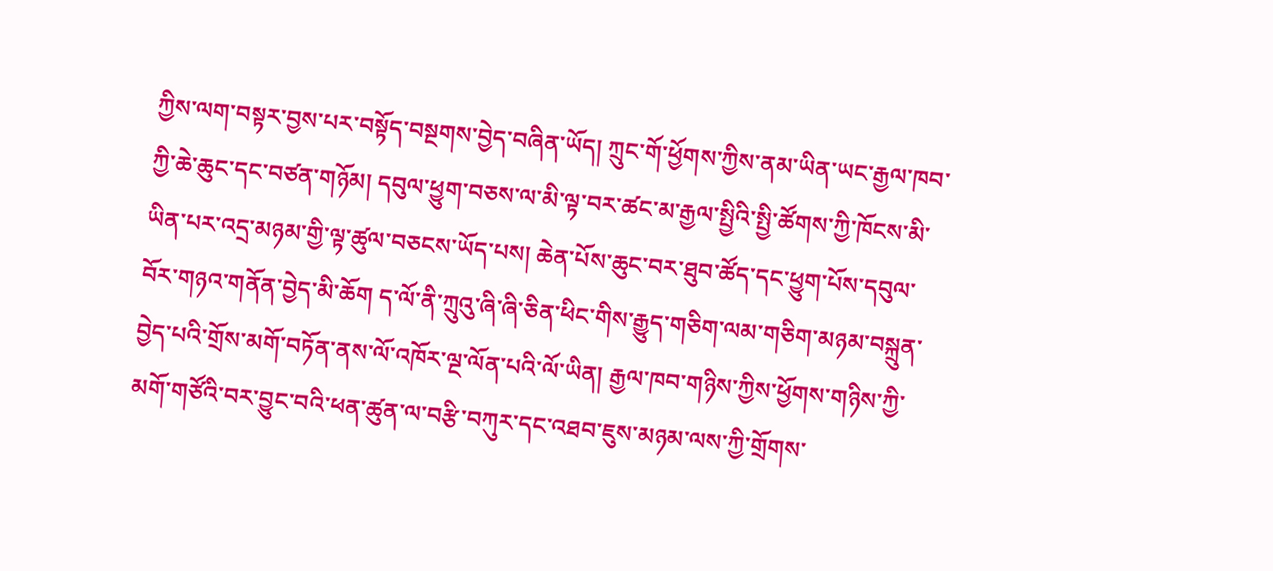ཀྱིས་ལག་བསྟར་བྱས་པར་བསྟོད་བསྔགས་བྱེད་བཞིན་ཡོད། ཀྲུང་གོ་ཕྱོགས་ཀྱིས་ནམ་ཡིན་ཡང་རྒྱལ་ཁབ་ཀྱི་ཆེ་ཆུང་དང་བཙན་གཉོམ། དབུལ་ཕྱུག་བཅས་ལ་མི་ལྟ་བར་ཚང་མ་རྒྱལ་སྤྱིའི་སྤྱི་ཚོགས་ཀྱི་ཁོངས་མི་ཡིན་པར་འདྲ་མཉམ་གྱི་ལྟ་ཚུལ་བཅངས་ཡོད་པས། ཆེན་པོས་ཆུང་བར་ཐུབ་ཚོད་དང་ཕྱུག་པོས་དབུལ་བོར་གཉའ་གནོན་བྱེད་མི་ཆོག ད་ལོ་ནི་ཀྲུའུ་ཞི་ཞི་ཅིན་ཕིང་གིས་རྒྱུད་གཅིག་ལམ་གཅིག་མཉམ་བསྐྲུན་བྱེད་པའི་གྲོས་མགོ་བཏོན་ནས་ལོ་འཁོར་ལྔ་ལོན་པའི་ལོ་ཡིན། རྒྱལ་ཁབ་གཉིས་ཀྱིས་ཕྱོགས་གཉིས་ཀྱི་མགོ་གཙོའི་བར་བྱུང་བའི་ཕན་ཚུན་ལ་བརྩི་བཀུར་དང་འཐབ་ཇུས་མཉམ་ལས་ཀྱི་གྲོགས་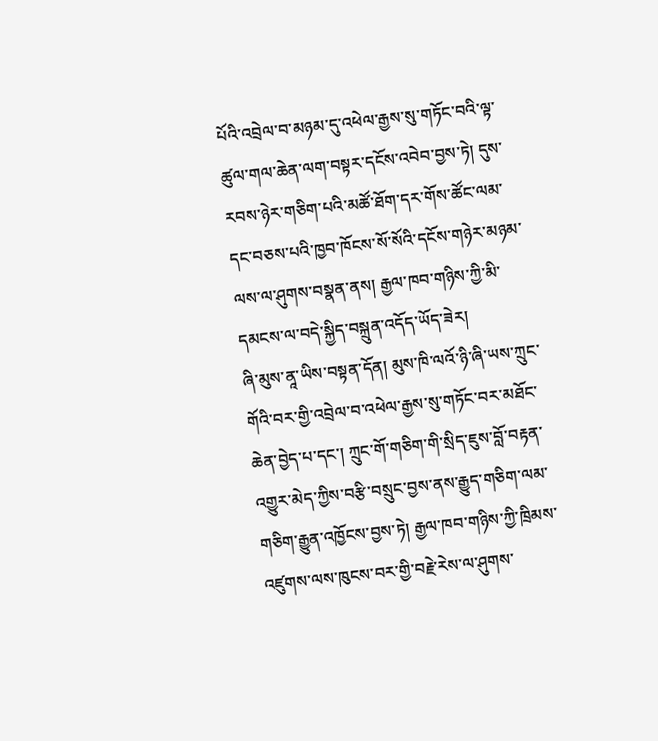པོའི་འབྲེལ་བ་མཉམ་དུ་འཕེལ་རྒྱས་སུ་གཏོང་བའི་ལྟ་ཚུལ་གལ་ཆེན་ལག་བསྟར་དངོས་འབེབ་བྱས་ཏེ། དུས་རབས་ཉེར་གཅིག་པའི་མཚོ་ཐོག་དར་གོས་ཚོང་ལམ་དང་བཅས་པའི་ཁྱབ་ཁོངས་སོ་སོའི་དངོས་གཉེར་མཉམ་ལས་ལ་ཤུགས་བསྣན་ནས། རྒྱལ་ཁབ་གཉིས་ཀྱི་མི་དམངས་ལ་བདེ་སྐྱིད་བསྐྲུན་འདོད་ཡོད་ཟེར།
ཞི་མུས་ནཱ་ཡིས་བསྟན་དོན། མུས་ཁི་ལའོ་ཉི་ཞི་ཡས་ཀྲུང་གོའི་བར་གྱི་འབྲེལ་བ་འཕེལ་རྒྱས་སུ་གཏོང་བར་མཐོང་ཆེན་བྱེད་པ་དང་། ཀྲུང་གོ་གཅིག་གི་སྲིད་ཇུས་བློ་བརྟན་འགྱུར་མེད་ཀྱིས་བརྩི་བསྲུང་བྱས་ནས་རྒྱུད་གཅིག་ལམ་གཅིག་རྒྱུན་འཁྱོངས་བྱས་ཏེ། རྒྱལ་ཁབ་གཉིས་ཀྱི་ཁྲིམས་འཛུགས་ལས་ཁུངས་བར་གྱི་བརྗེ་རེས་ལ་ཤུགས་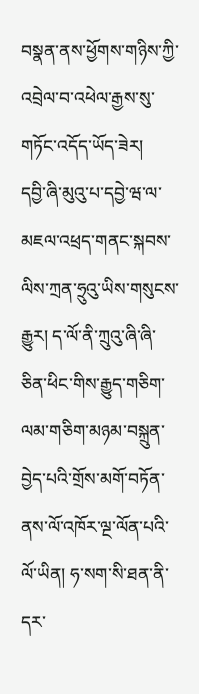བསྣན་ནས་ཕྱོགས་གཉིས་ཀྱི་འབྲེལ་བ་འཕེལ་རྒྱས་སུ་གཏོང་འདོད་ཡོད་ཟེར།
དབྱི་ཞི་མུའུ་པ་དབྱེ་ཝ་ལ་མཇལ་འཕྲད་གནང་སྐབས་ལིས་ཀྲན་ཧྲུའུ་ཡིས་གསུངས་རྒྱུར། ད་ལོ་ནི་ཀྲུའུ་ཞི་ཞི་ཅིན་ཕིང་གིས་རྒྱུད་གཅིག་ལམ་གཅིག་མཉམ་བསྐྲུན་བྱེད་པའི་གྲོས་མགོ་བཏོན་ནས་ལོ་འཁོར་ལྔ་ལོན་པའི་ལོ་ཡིན། ཧ་སག་སི་ཐན་ནི་དར་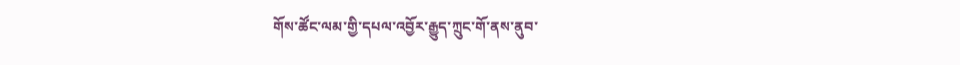གོས་ཚོང་ལམ་གྱི་དཔལ་འབྱོར་རྒྱུད་ཀྲུང་གོ་ནས་ནུབ་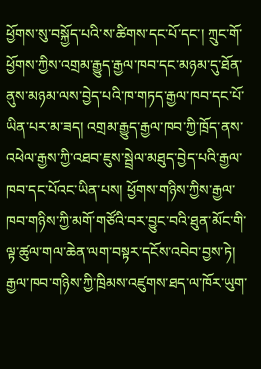ཕྱོགས་སུ་བསྐྱོད་པའི་ས་ཚིགས་དང་པོ་དང་། ཀྲུང་གོ་ཕྱོགས་ཀྱིས་འགྲམ་རྒྱུད་རྒྱལ་ཁབ་དང་མཉམ་དུ་ཐོན་ནུས་མཉམ་ལས་བྱེད་པའི་ཁ་གཏད་རྒྱལ་ཁབ་དང་པོ་ཡིན་པར་མ་ཟད། འགྲམ་རྒྱུད་རྒྱལ་ཁབ་ཀྱི་ཁྲོད་ནས་འཕེལ་རྒྱས་ཀྱི་འཐབ་ཇུས་སྦྲེལ་མཐུད་བྱེད་པའི་རྒྱལ་ཁབ་དང་པོའང་ཡིན་པས། ཕྱོགས་གཉིས་ཀྱིས་རྒྱལ་ཁབ་གཉིས་ཀྱི་མགོ་གཙོའི་བར་བྱུང་བའི་ཐུན་མོང་གི་ལྟ་ཚུལ་གལ་ཆེན་ལག་བསྟར་དངོས་འབེབ་བྱས་ཏེ། རྒྱལ་ཁབ་གཉིས་ཀྱི་ཁྲིམས་འཛུགས་ཐད་ལ་ཁོར་ཡུག་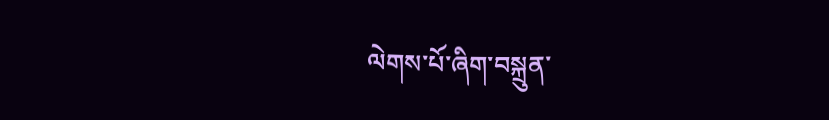ལེགས་པོ་ཞིག་བསྐྲུན་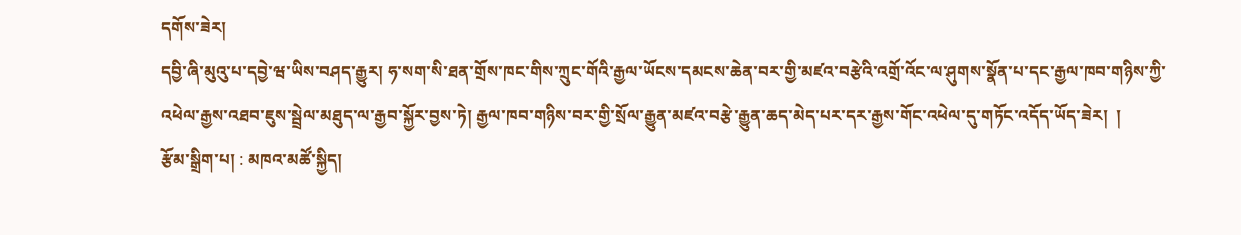དགོས་ཟེར།
དབྱི་ཞི་མུའུ་པ་དབྱེ་ཝ་ཡིས་བཤད་རྒྱུར། ཧ་སག་སི་ཐན་གྲོས་ཁང་གིས་ཀྲུང་གོའི་རྒྱལ་ཡོངས་དམངས་ཆེན་བར་གྱི་མཛའ་བརྩེའི་འགྲོ་འོང་ལ་ཤུགས་སྣོན་པ་དང་རྒྱལ་ཁབ་གཉིས་ཀྱི་འཕེལ་རྒྱས་འཐབ་ཇུས་སྦྲེལ་མཐུད་ལ་རྒྱབ་སྐྱོར་བྱས་ཏེ། རྒྱལ་ཁབ་གཉིས་བར་གྱི་སྲོལ་རྒྱུན་མཛའ་བརྩེ་རྒྱུན་ཆད་མེད་པར་དར་རྒྱས་གོང་འཕེལ་དུ་གཏོང་འདོད་ཡོད་ཟེར།  །
རྩོམ་སྒྲིག་པ། : མཁའ་མཚོ་སྐྱིད།